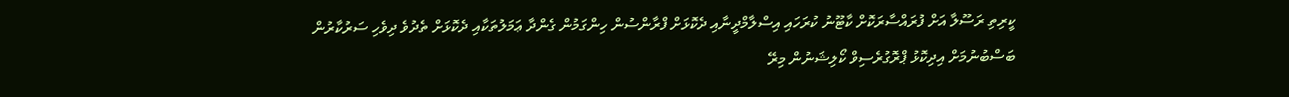ކީރިތި ރަސޫލާ އަށް ފުރައްސާރަކޮށް ކާޓޫނު ކުރަހައި އިސްލާމްދީނާއި ދެކޮޅަށް ފްރާންސުން ހިންގަމުން ގެންދާ ޢަމަލުތަކާއި ދެކޮޅަށް ތެދުވެ ދިވެހި ސަރުކާރުން ބަސްބުނުމަށް އިދިކޮޅު ޕްރޮގުރެސިވް ކޯލިޝަނުން މިރޭ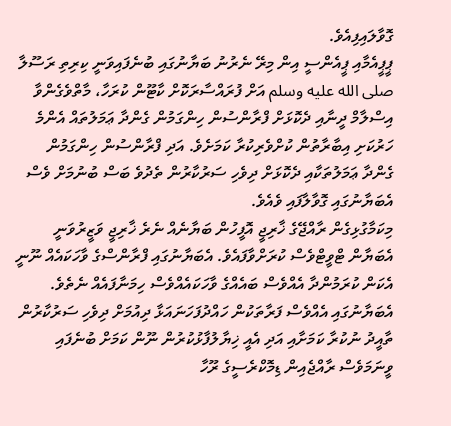ގޮވާލައިފިއެވެ.
ޕީޕީއެމާއި ޕީއެންސީ އިން މިރޭ ނެރުނު ބަޔާނުގައި ބުނެފައިވަނީ ކިރިތި ރަސޫލާ صلى الله عليه وسلم އަށް ފުރައްސާރަކޮށް ކާޓޫން ކުރަހާ، މާތްވެގެންވާ އިސްލާމް ދީނާއި ދެކޮޅަށް ފްރާންސުން ހިންގަމުން ގެންދާ ޢަމަލުތައް އެންމެ ހަރުކަށި އިބާރާތުން ކުށްވެރިކުރާ ކަމަށެވެ. އަދި ފްރާންސުން ހިންގަމުން ގެންދާ ޢަމަލުތަކާއި ދެކޮޅަށް ދިވެހި ސަރުކާރުން ތެދުވެ ބަސް ބުނުމަށް ވެސް އެބަޔާނުގައި ގޮވާލާފައި ވެއެވެ.
މިކަމާގުޅިގެން ރާއްޖޭގެ ޚާރިޖީ އޮފީހުން ބަޔާނެއް ނެރެ ޚާރިޖީ ވަޒީރުވަނީ އެބަޔާން ޓްވީޓްވެސް ކުރަށްވާފައެވެ. އެބަޔާނުގައި ފްރާންސްގެ ވާހަކައެއް ނޫނީ އެކަން ކުރަމުންދާ އެއްވެސް ބައެއްގެ ވާހަކައެއްވެސް ހިމަނާފައެއް ނެތެވެ. އެބަޔާނުގައި އެއްވެސް ފަރާތަކުން ހައްދުފަހަނައަޅާ ދިއުމަށް ދިވެހި ސަރުކާރުން ތާއީދު ނުކުރާ ކަމަށާއި އަދި އެއީ ޚިޔާލުފާޅުކުރުން ނޫން ކަމަށް ބުނެފައި ވީނަމަވެސް ރާއްޖެއިން ޑިމޮކްރެސީގެ ރޫހާ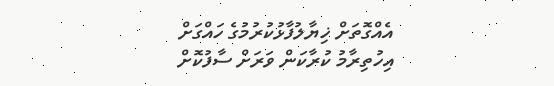އެއްގޮތަށް ޚިޔާލުފާޅުކުރުމުގެ ހައްގަށް އިހުތިރާމު ކުރާކަން ވަރަށް ސާފުކޮށް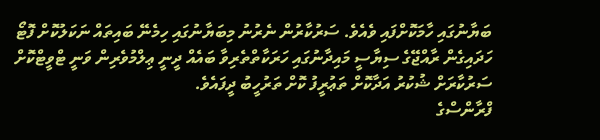ބަޔާނުގައި ހާމަކޮށްފައި ވެއެވެ. ސަރުކާރުން ނެރުނު މިބަޔާނުގައި ހިމެނޭ ބައިތައް ނަކަލުކޮށް ފޮޓޯ ހަދައިގެން ރާއްޖޭގެ ސިޔާސީ މައިދާނުގައި ހަރަކާތްތެރިވާ ބައެއް ދީނީ ޢިލްމުވެރިން ވަނީ ޓްވީޓްކޮށް ސަރުކާރަށް ޝުކުރު އަދާކޮށް ތަޢުރީފު ކޮށް ތަރުހީބު ދީފައެވެ.
ފްރާންސްގެ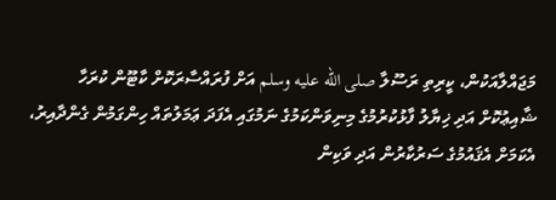މަޖައްލާއަކުން، ކީރިތި ރަސޫލާ صلى الله عليه وسلم އަށް ފުރައްސާރަކޮށް ކާޓޫން ކުރަހާ ޝާއިޢުކޮށް އަދި ޚިޔާލު ފާޅުކުރުމުގެ މިނިވަންކަމުގެ ނަމުގައި އެފަދަ ޢަމަލުތައް ހިންގަމުން ގެންދާއިރު، އެކަމަށް އެޤައުމުގެ ސަރުކާރުން އަދި ވަކިން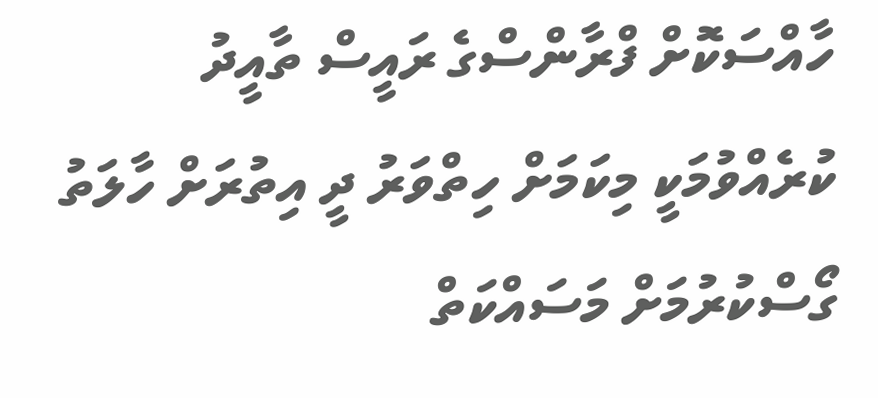ހާއްސަކޮށް ފްރާންސްގެ ރައީސް ތާއީދު ކުރެއްވުމަކީ މިކަމަށް ހިތްވަރު ދީ އިތުރަށް ހާލަތު ގޯސްކުރުމަށް މަސައްކަތް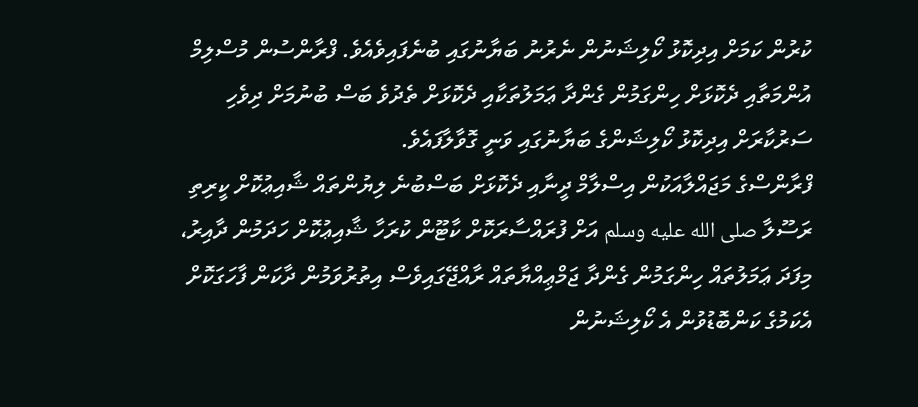ކުރުން ކަމަށް އިދިކޮޅު ކޯލިޝަނުން ނެރުނު ބަޔާނުގައި ބުނެފައިވެއެވެ. ފްރާންސުން މުސްލިމް އުންމަތާއި ދެކޮޅަށް ހިންގަމުން ގެންދާ ޢަމަލުތަކާއި ދެކޮޅަށް ތެދުވެ ބަސް ބުނުމަށް ދިވެހި ސަރުކާރަށް އިދިކޮޅު ކޯލިޝަންގެ ބަޔާނުގައި ވަނީ ގޮވާލާފައެވެ.
ފްރާންސްގެ މަޖައްލާއަކުން އިސްލާމް ދީނާއި ދެކޮޅަށް ބަސްބުނެ ލިޔުންތައް ޝާއިޢުކޮށް ކީރިތި ރަސޫލާ صلى الله عليه وسلم އަށް ފުރައްސާރަކޮށް ކާޓޫން ކުރަހާ ޝާއިޢުކޮށް ހަދަމުން ދާއިރު، މިފަދަ ޢަމަލުތައް ހިންގަމުން ގެންދާ ޖަމްޢިއްޔާތައް ރާއްޖޭގައިވެސް އިތުރުވަމުން ދާކަން ފާހަގަކޮށް އެކަމުގެ ކަންބޮޑުވުން އެ ކޯލިޝަނުން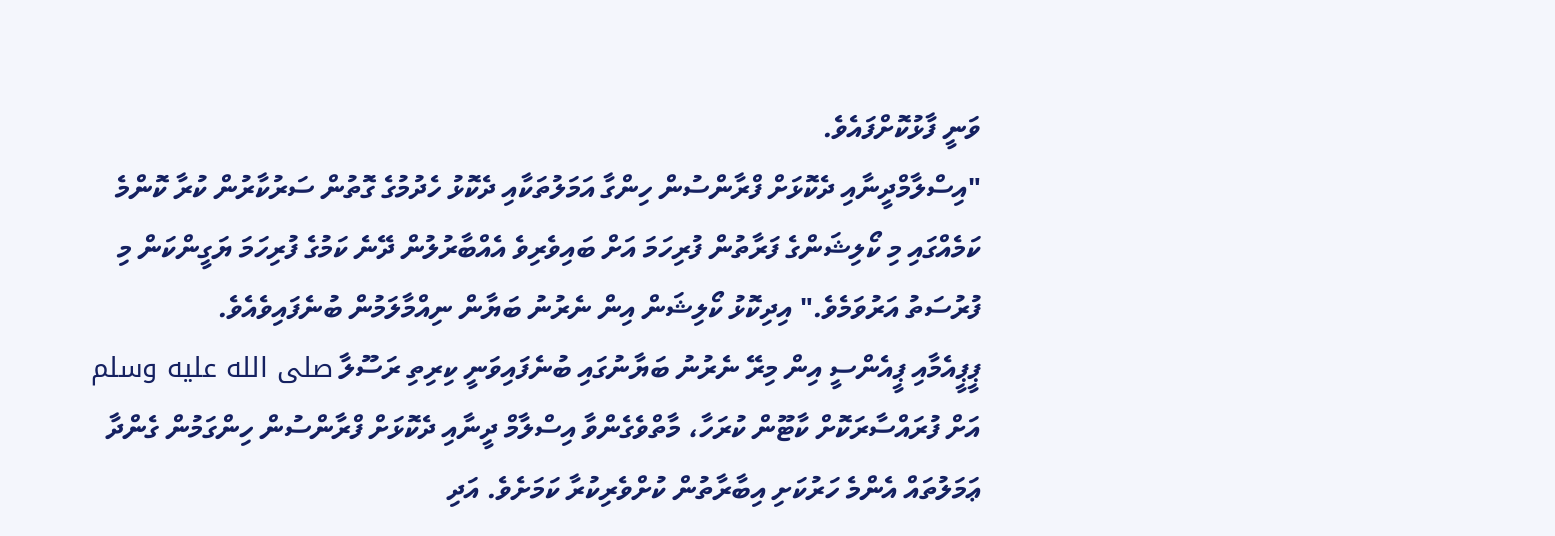ވަނީ ފާޅުކޮށްފައެވެ.
"އިސްލާމްދީނާއި ދެކޮޅަށް ފްރާންސުން ހިންގާ އަމަލުތަކާއި ދެކޮޅު ހެދުމުގެ ގޮތުން ސަރުކާރުން ކުރާ ކޮންމެ ކަމެއްގައި މި ކޯލިޝަންގެ ފަރާތުން ފުރިހަމަ އަށް ބައިވެރިވެ އެއްބާރުލުން ދޭނެ ކަމުގެ ފުރިހަމަ ޔަގީންކަން މި ފުރުސަތު އަރުވަމެވެ." އިދިކޮޅު ކޯލިޝަން އިން ނެރުނު ބަޔާން ނިއްމާލަމުން ބުނެފައިވެއެވެ.
ޕީޕީއެމާއި ޕީއެންސީ އިން މިރޭ ނެރުނު ބަޔާނުގައި ބުނެފައިވަނީ ކިރިތި ރަސޫލާ صلى الله عليه وسلم އަށް ފުރައްސާރަކޮށް ކާޓޫން ކުރަހާ، މާތްވެގެންވާ އިސްލާމް ދީނާއި ދެކޮޅަށް ފްރާންސުން ހިންގަމުން ގެންދާ ޢަމަލުތައް އެންމެ ހަރުކަށި އިބާރާތުން ކުށްވެރިކުރާ ކަމަށެވެ. އަދި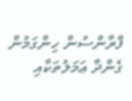ފްރާންސުން ހިންގަމުން ގެންދާ ޢަމަލުތަކާއި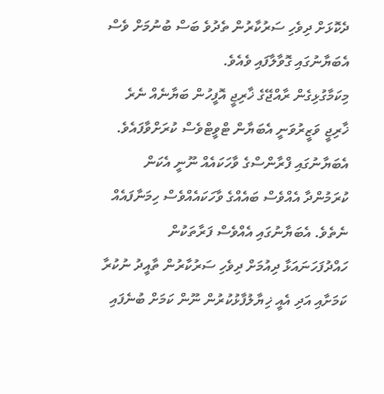ދެކޮޅަށް ދިވެހި ސަރުކާރުން ތެދުވެ ބަސް ބުނުމަށް ވެސް އެބަޔާނުގައި ގޮވާލާފައި ވެއެވެ.
މިކަމާގުޅިގެން ރާއްޖޭގެ ޚާރިޖީ އޮފީހުން ބަޔާނެއް ނެރެ ޚާރިޖީ ވަޒީރުވަނީ އެބަޔާން ޓްވީޓްވެސް ކުރަށްވާފައެވެ. އެބަޔާނުގައި ފްރާންސްގެ ވާހަކައެއް ނޫނީ އެކަން ކުރަމުންދާ އެއްވެސް ބައެއްގެ ވާހަކައެއްވެސް ހިމަނާފައެއް ނެތެވެ. އެބަޔާނުގައި އެއްވެސް ފަރާތަކުން ހައްދުފަހަނައަޅާ ދިއުމަށް ދިވެހި ސަރުކާރުން ތާއީދު ނުކުރާ ކަމަށާއި އަދި އެއީ ޚިޔާލުފާޅުކުރުން ނޫން ކަމަށް ބުނެފައި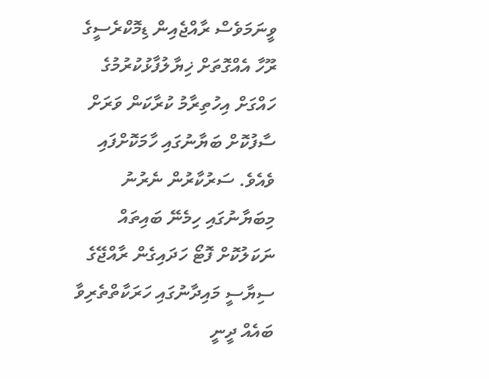ވީނަމަވެސް ރާއްޖެއިން ޑިމޮކްރެސީގެ ރޫހާ އެއްގޮތަށް ޚިޔާލުފާޅުކުރުމުގެ ހައްގަށް އިހުތިރާމު ކުރާކަން ވަރަށް ސާފުކޮށް ބަޔާނުގައި ހާމަކޮށްފައި ވެއެވެ. ސަރުކާރުން ނެރުނު މިބަޔާނުގައި ހިމެނޭ ބައިތައް ނަކަލުކޮށް ފޮޓޯ ހަދައިގެން ރާއްޖޭގެ ސިޔާސީ މައިދާނުގައި ހަރަކާތްތެރިވާ ބައެއް ދީނީ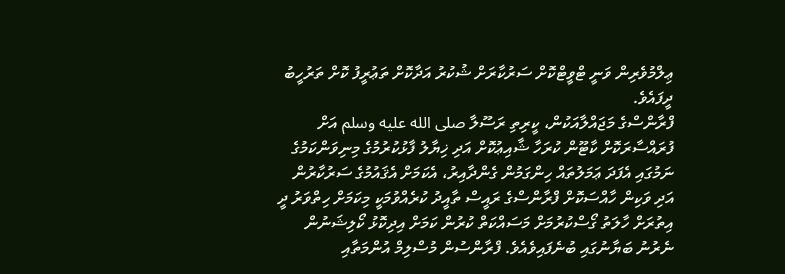ޢިލްމުވެރިން ވަނީ ޓްވީޓްކޮށް ސަރުކާރަށް ޝުކުރު އަދާކޮށް ތަޢުރީފު ކޮށް ތަރުހީބު ދީފައެވެ.
ފްރާންސްގެ މަޖައްލާއަކުން، ކީރިތި ރަސޫލާ صلى الله عليه وسلم އަށް ފުރައްސާރަކޮށް ކާޓޫން ކުރަހާ ޝާއިޢުކޮށް އަދި ޚިޔާލު ފާޅުކުރުމުގެ މިނިވަންކަމުގެ ނަމުގައި އެފަދަ ޢަމަލުތައް ހިންގަމުން ގެންދާއިރު، އެކަމަށް އެޤައުމުގެ ސަރުކާރުން އަދި ވަކިން ހާއްސަކޮށް ފްރާންސްގެ ރައީސް ތާއީދު ކުރެއްވުމަކީ މިކަމަށް ހިތްވަރު ދީ އިތުރަށް ހާލަތު ގޯސްކުރުމަށް މަސައްކަތް ކުރުން ކަމަށް އިދިކޮޅު ކޯލިޝަނުން ނެރުނު ބަޔާނުގައި ބުނެފައިވެއެވެ. ފްރާންސުން މުސްލިމް އުންމަތާއި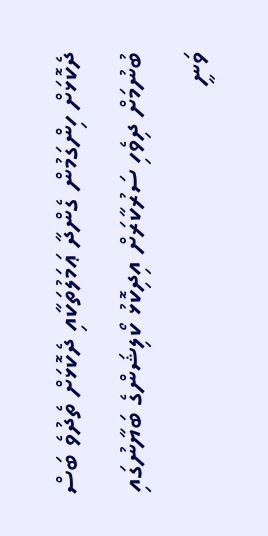ދެކޮޅަށް ހިންގަމުން ގެންދާ ޢަމަލުތަކާއި ދެކޮޅަށް ތެދުވެ ބަސް ބުނުމަށް ދިވެހި ސަރުކާރަށް އިދިކޮޅު ކޯލިޝަންގެ ބަޔާނުގައި ވަނީ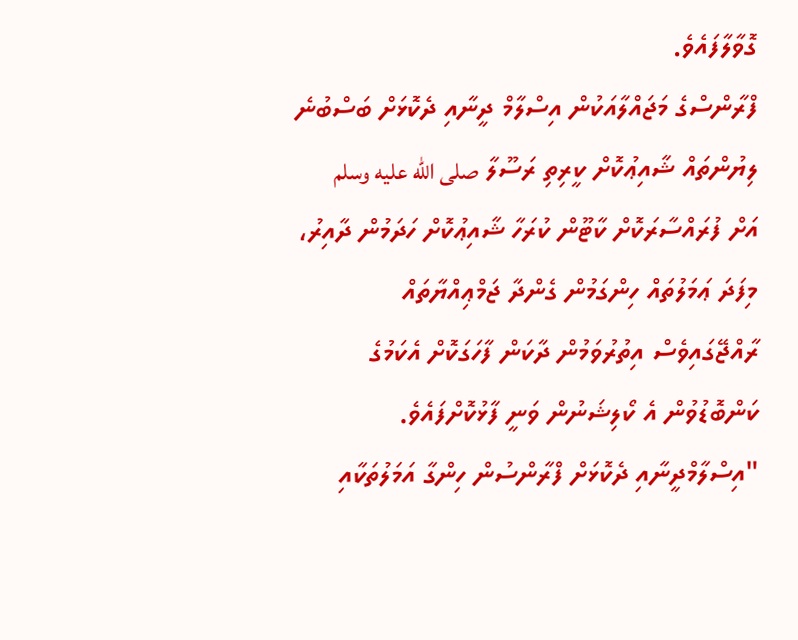ގޮވާލާފައެވެ.
ފްރާންސްގެ މަޖައްލާއަކުން އިސްލާމް ދީނާއި ދެކޮޅަށް ބަސްބުނެ ލިޔުންތައް ޝާއިޢުކޮށް ކީރިތި ރަސޫލާ صلى الله عليه وسلم އަށް ފުރައްސާރަކޮށް ކާޓޫން ކުރަހާ ޝާއިޢުކޮށް ހަދަމުން ދާއިރު، މިފަދަ ޢަމަލުތައް ހިންގަމުން ގެންދާ ޖަމްޢިއްޔާތައް ރާއްޖޭގައިވެސް އިތުރުވަމުން ދާކަން ފާހަގަކޮށް އެކަމުގެ ކަންބޮޑުވުން އެ ކޯލިޝަނުން ވަނީ ފާޅުކޮށްފައެވެ.
"އިސްލާމްދީނާއި ދެކޮޅަށް ފްރާންސުން ހިންގާ އަމަލުތަކާއި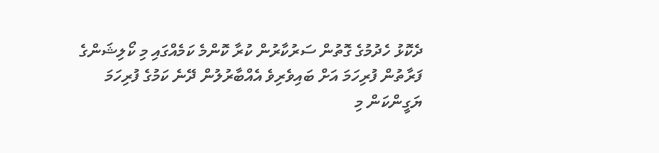ދެކޮޅު ހެދުމުގެ ގޮތުން ސަރުކާރުން ކުރާ ކޮންމެ ކަމެއްގައި މި ކޯލިޝަންގެ ފަރާތުން ފުރިހަމަ އަށް ބައިވެރިވެ އެއްބާރުލުން ދޭނެ ކަމުގެ ފުރިހަމަ ޔަގީންކަން މި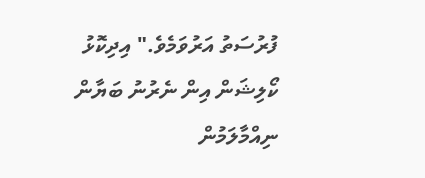ފުރުސަތު އަރުވަމެވެ." އިދިކޮޅު ކޯލިޝަން އިން ނެރުނު ބަޔާން ނިއްމާލަމުން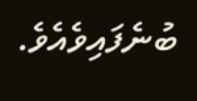ބުނެފައިވެއެވެ.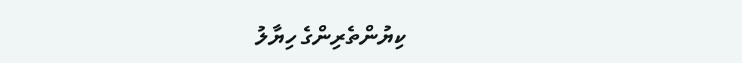ކިޔުންތެރިންގެ ހިޔާލު